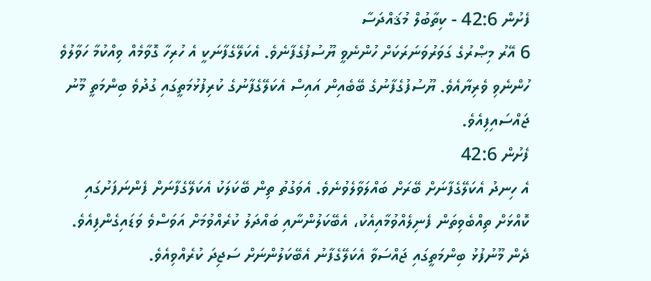ފެށުން 42:6 - ކިތާބުލް މުޤައްދަސާ
6 އޭރު މިޞްރުގެ ގަވަރުވަނަރަކަށް ހުންނެވީ ޔޫސުފުގެފާނެވެ. އެކަލޭގެފާނަކީ އެ ހުރިހާ ގޮވާމެއް ވިއްކުމާ ހަވާލުވެ ހުންނެވި ވެރިޔާއެވެ. ޔޫސުފުގެފާނުގެ ބޭބެއިން އައިސް އެކަލޭގެފާނުގެ ކުރިފުޅުމަތީގައި ގުދުވެ ބިންމަތީ މޫނު ޖައްސައިފިއެވެ.
ފެށުން 42:6
އެ ހިނދު އެކަލޭގެފާނަށް ބޭރަށް ބައްލަވާލެވުނެވެ. އެވަގުތު ތިން ބޭކަލަކު އެކަލޭގެފާނަށް ފެންނަފަށުގައި ކޮއްޅަށް ތިއްބެވިތަން ފެނިލެއްވުމާއިއެކު، އެބޭކަލުންނާއި ބައްދަލު ކުރެއްވުމަށް އަވަސްވެ ވަޑައިގެންފިއެވެ. ދެން މޫނުފުޅު ބިންމަތީގައި ޖައްސަވާ އެކަލޭގެފާނު އެބޭކަލުންނަށް ސަޖިދަ ކުރެއްވިއެވެ.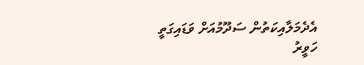އެދެމަލާއިކަތުން ސަދޫމުއަށް ވަޑައިގަތީ ހަވީރު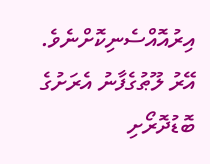އިރުއޮއްސެނިކޮށްނެވެ. އޭރު ލޫޠުގެފާނު އެރަށުގެ ބޮޑުދޮރޯށި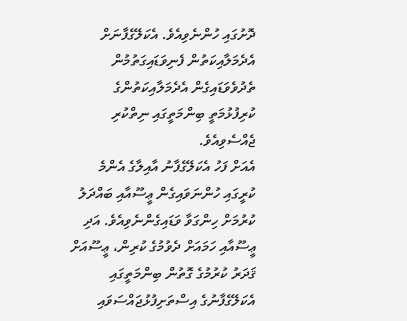ދޮށުގައި ހުންނެވިއެވެ. އެކަލޭގެފާނަށް އެދެމަލާއިކަތުން ފެނިވަޑައިގަތުމުން ތެދުވެވަޑައިގެން އެދެމަލާއިކަތުންގެ ކުރިފުޅުމަތީ ބިންމަތީގައި ނިތްކުރި ޖެއްސެވިއެވެ.
އެއަށް ފަހު އެކަލޭގެފާނު އާއިލާގެ އެންމެ ކުރީގައި ހުންނަވައިގެން ޢީސޫއާއި ބައްދަލު ކުރުމަށް ހިންގަވާ ވަޑައިގެންނެވިއެވެ. އަދި ޢީސޫއާއި ހަމައަށް ދެވުމުގެ ކުރިން، ޢީސޫއަށް ޤަދަރު ކުރުމުގެ ގޮތުން ބިންމަތީގައި އެކަލޭގެފާނުގެ އިސްތަށިފުޅުޖައްސަވައި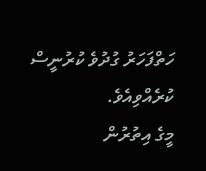ހަތްފަހަރު ގުދުވެ ކުރުނީސް ކުރެއްވިއެވެ.
މީގެ އިތުރުން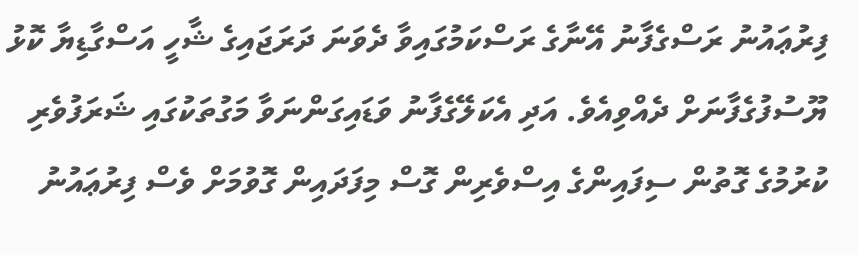ފިރުޢައުނު ރަސްގެފާނު އޭނާގެ ރަސްކަމުގައިވާ ދެވަނަ ދަރަޖައިގެ ޝާހީ އަސްގާޑިޔާ ކޮޅު ޔޫސުފުގެފާނަށް ދެއްވިއެވެ. އަދި އެކަލޭގެފާނު ވަޑައިގަންނަވާ މަގުތަކުގައި ޝަރަފުވެރި ކުރުމުގެ ގޮތުން ސިފައިންގެ އިސްވެރިން ގޮސް މިފަދައިން ގޮވުމަށް ވެސް ފިރުޢައުނު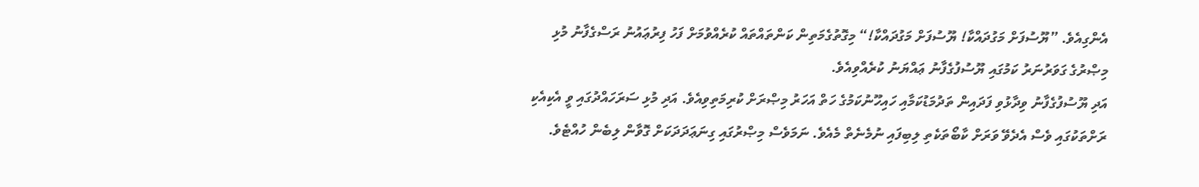އެންގިއެވެ. ”ޔޫސުފަށް މަގުދައްކާ! ޔޫސުފަށް މަގުދައްކާ!“ މިގޮތުގެމަތިން ކަންތައްތައް ކުރެއްވުމަށް ފަހު ފިރުޢައުނު ރަސްގެފާނު މުޅި މިޞްރުގެ ގަވަރުނަރު ކަމުގައި ޔޫސުފުގެފާނު ޢައްޔަނު ކުރެއްވިއެވެ.
އަދި ޔޫސުފުގެފާނު ވިދާޅުވި ފަދައިން ތަދުމަޑުކަމާއި ހައިހޫނުކަމުގެ ހަތް އަހަރު މިޞްރަށް ކުރިމަތިވިއެވެ. އަދި މުޅި ސަރަހައްދުގައި ވީ އެކިއެކި ރަށްތަކުގައި ވެސް އެދެވޭ ވަރަށް ކާބޯތަކެތި ލިބިފައި ނުމެނެތް މެއެވެ. ނަމަވެސް މިޞްރުގައި ގިނަޢަދަދަކަށް ގޮވާން ލިބެން ހުއްޓެވެ.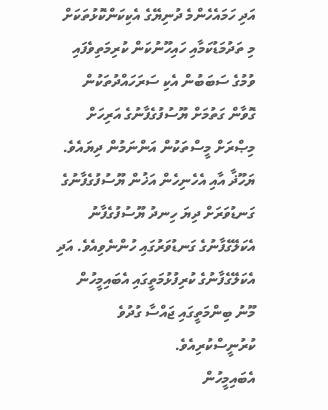އަދި ހަމައެހެންމެ ދުނިޔޭގެ އެކިކަންކޮޅުތަކަށް މި ތަދުމަޑުކަމާއި ހައިހޫނުކަން ކުރިމަތިވެފައި ވުމުގެ ސަބަބުން އެކި ސަރަހައްދުތަކުން ގޮވާން ގަތުމަށް ޔޫސުފުގެފާނުގެ އަރިހަށް މިޞްރަށް މީސްތަކުން އަންނަމުން ދިޔައެވެ.
ޔަހޫޛާ އާއި އެހެނިހެން އަޚުން ޔޫސުފުގެފާނުގެ ގަނޑުވަރަށް ދިޔަ ހިނދު ޔޫސުފުގެފާނު އެކަލޭގެފާނުގެ ގަނޑުވަރުގައި ހުންނެވިއެވެ. އަދި އެކަލޭގެފާނުގެ ކުރިފުޅުމަތީގައި އެބައިމީހުން މޫނު ބިންމަތީގައި ޖައްސާ ގުދުވެ ކުރުނީސްކުރިއެވެ.
އެބައިމީހުން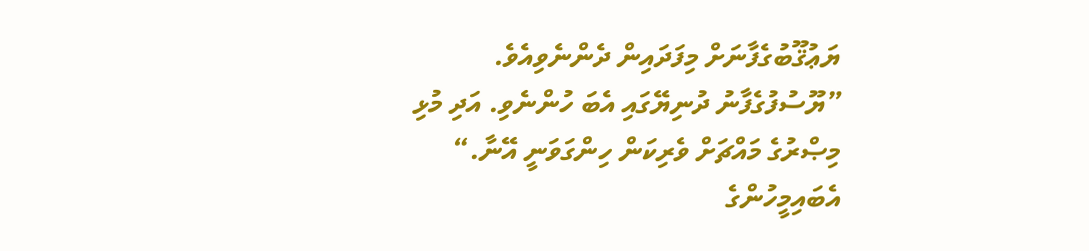ޔަޢުޤޫބުގެފާނަށް މިފަދައިން ދެންނެވިއެވެ. ”ޔޫސުފުގެފާނު ދުނިޔޭގައި އެބަ ހުންނެވި. އަދި މުޅި މިޞްރުގެ މައްޗަށް ވެރިކަން ހިންގަވަނީ އޭނާ.“ އެބައިމީހުންގެ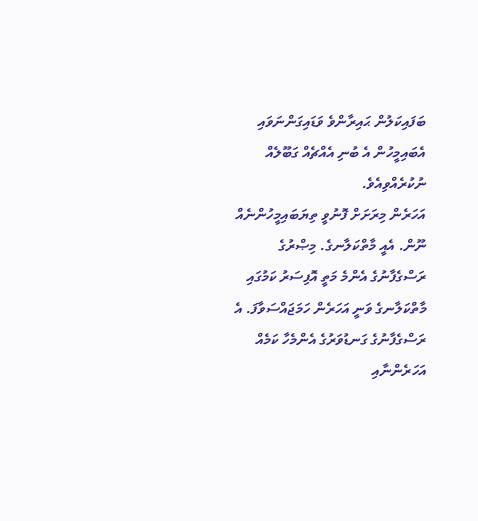ބަފައިކަލުން ޙައިރާންވެ ވަޑައިގަންނަވައި އެބައިމީހުން އެ ބުނި އެއްޗެއް ގަބޫލެއް ނުކުރެއްވިއެވެ.
އަހަރެން މިރަށަށް ފޮނުވީ ތިޔަބައިމީހުންނެއް ނޫން. އެއީ މާތްކަލާނގެ. މިޞްރުގެ ރަސްގެފާނުގެ އެންމެ މަތީ އޮފިސަރު ކަމުގައި މާތްކަލާނގެ ވަނީ އަހަރެން ހަމަޖައްސަވާފަ. އެ ރަސްގެފާނުގެ ގަނޑުވަރުގެ އެންމެހާ ކަމެއް އަހަރެންނާއި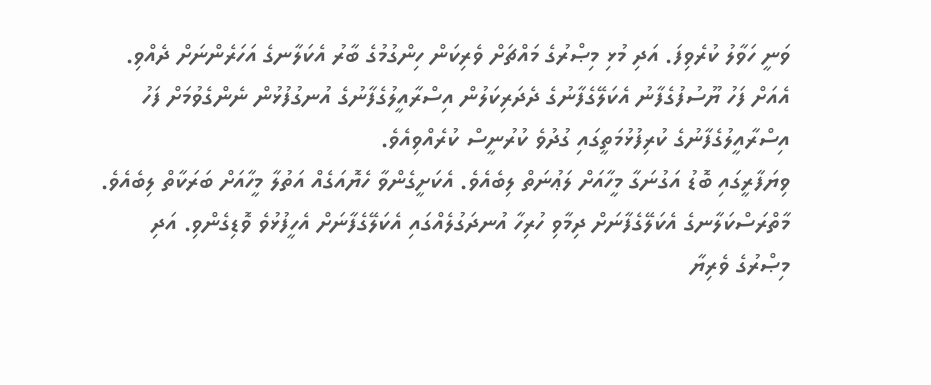ވަނީ ހަވާލު ކުރެވިފަ. އަދި މުޅި މިޞްރުގެ މައްޗަށް ވެރިކަން ހިންގުމުގެ ބާރު އެކަލާނގެ އަހަރެންނަށް ދެއްވި.
އެއަށް ފަހު ޔޫސުފުގެފާނު އެކަލޭގެފާނުގެ ދެދަރިކަލުން އިސްރާއީލުގެފާނުގެ އުނގުފުޅުން ނެންގެވުމަށް ފަހު އިސްރާއީލުގެފާނުގެ ކުރިފުޅުމަތީގައި ގުދުވެ ކުރުނީސް ކުރެއްވިއެވެ.
ވިޔަފާރީގައި ބޮޑު އަގުނަގާ މީހާއަށް ލަޢުނަތް ލިބެއެވެ. އެކަށީގެންވާ ހެޔޮއަގެއް އަތުލާ މީހާއަށް ބަރަކާތް ލިބެއެވެ.
މާތްރަސްކަލާނގެ އެކަލޭގެފާނަށް ދިމާވި ހުރިހާ އުނދަގުލެއްގައި އެކަލޭގެފާނަށް އެހީފުޅުވެ ވޮޑިގެންވި. އަދި މިޞްރުގެ ވެރިޔާ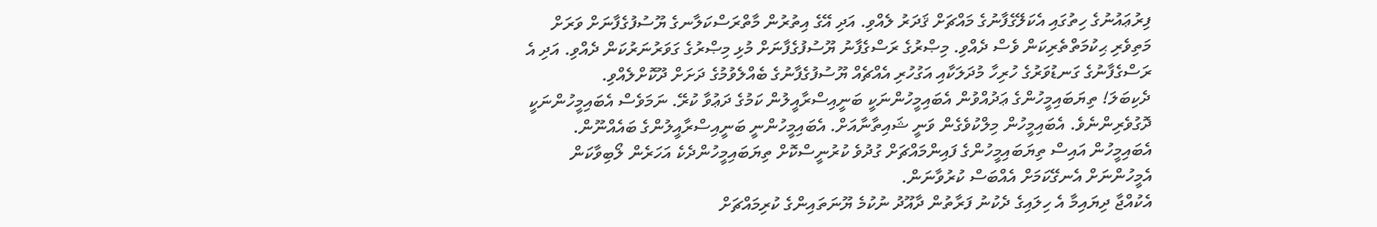ފިރުޢައުނުގެ ހިތުގައި އެކަލޭގެފާނުގެ މައްޗަށް ޤަދަރު ލެއްވި. އަދި އޭގެ އިތުރުން މާތްރަސްކަލާނގެ ޔޫސުފުގެފާނަށް ވަރަށް މަތިވެރި ޙިކުމަތްތެރިކަން ވެސް ދެއްވި. މިޞްރުގެ ރަސްގެފާނު ޔޫސުފުގެފާނަށް މުޅި މިޞްރުގެ ގަވަރުނަރުކަން ދެއްވި. އަދި އެ ރަސްގެފާނުގެ ގަނޑުވަރުގެ ހުރިހާ މުދަލަކާއި އަގުހުރި އެއްޗެއް ޔޫސުފުގެފާނުގެ ބެއްލެވުމުގެ ދަށަށް ދޫކޮށްލެއްވި.
ދެކިބަލަ! ތިޔަބައިމީހުންގެ ޢަދުއްވުން އެބައިމީހުންނަކީ ބަނީއިސްރާއީލުން ކަމުގެ ދަޢުވާ ކުރޭ. ނަމަވެސް އެބައިމީހުންނަކީ ދޮގުވެރިންނެވެ. އެބައިމީހުން މިލްކުވެގެން ވަނީ ޝައިތާނާއަށް. އެބައިމީހުންނީ ބަނީއިސްރާއީލުންގެ ބައެއްނޫން. އެބައިމީހުން އައިސް ތިޔަބައިމީހުންގެ ފައިންމައްޗަށް ގުދުވެ ކުރުނީސްކޮށް ތިޔަބައިމީހުންދެކެ އަހަރެން ލޯބިވާކަން އެމީހުންނަށް އެނގޭކަމަށް އެއްބަސް ކުރުވާނަން.
އެކުއްޖާ ދިޔައިމާ އެ ހިލައިގެ ދެކުނު ފަރާތުން ދާއޫދު ނުކުމެ ޔޫނަތައިންގެ ކުރިމައްޗަށް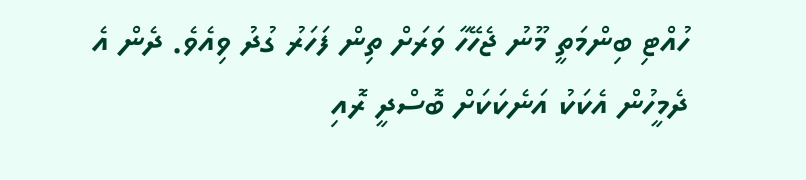ހުއްޓި ބިންމަތީ މޫނު ޖެހޭހާ ވަރަށް ތިން ފަހަރު ގުދު ވިއެވެ. ދެން އެ ދެމީހުން އެކަކު އަނެކަކަށް ބޮސްދީ ރޮއި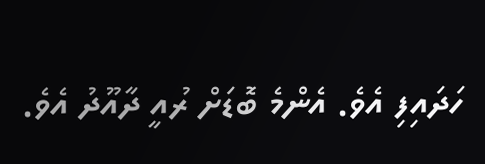ހަދައިފި އެވެ. އެންމެ ބޮޑަށް ރުއީ ދާއޫދު އެވެ.